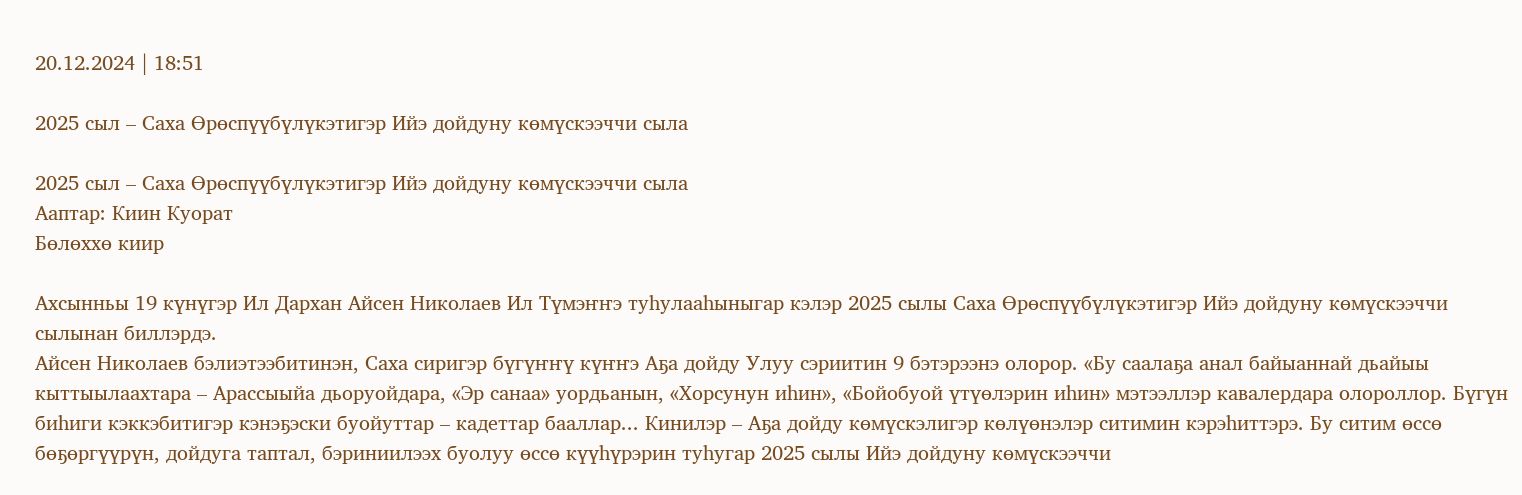20.12.2024 | 18:51

2025 сыл – Саха Өрөспүүбүлүкэтигэр Ийэ дойдуну көмүскээччи сыла

2025 сыл – Саха Өрөспүүбүлүкэтигэр Ийэ дойдуну көмүскээччи сыла
Ааптар: Киин Куорат
Бөлөххө киир

Ахсынньы 19 күнүгэр Ил Дархан Айсен Николаев Ил Түмэҥҥэ туһулааһыныгар кэлэр 2025 сылы Саха Өрөспүүбүлүкэтигэр Ийэ дойдуну көмүскээччи сылынан биллэрдэ.
Айсен Николаев бэлиэтээбитинэн, Саха сиригэр бүгүҥҥү күҥҥэ Аҕа дойду Улуу сэриитин 9 бэтэрээнэ олорор. «Бу саалаҕа анал байыаннай дьайыы кыттыылаахтара – Арассыыйа дьоруойдара, «Эр санаа» уордьанын, «Хорсунун иһин», «Бойобуой үтүөлэрин иһин» мэтээллэр кавалердара олороллор. Бүгүн биһиги кэккэбитигэр кэнэҕэски буойуттар – кадеттар бааллар... Кинилэр – Аҕа дойду көмүскэлигэр көлүөнэлэр ситимин кэрэһиттэрэ. Бу ситим өссө бөҕөргүүрүн, дойдуга таптал, бэриниилээх буолуу өссө күүһүрэрин туһугар 2025 сылы Ийэ дойдуну көмүскээччи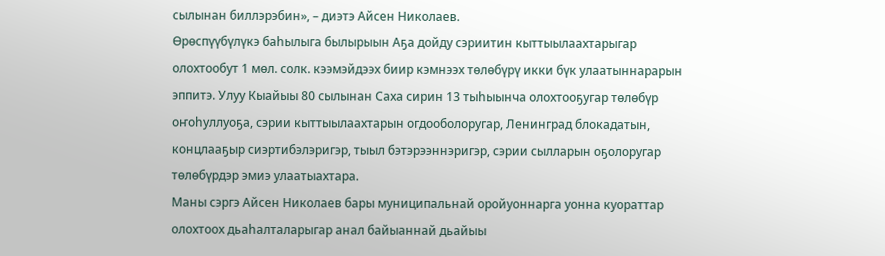сылынан биллэрэбин», – диэтэ Айсен Николаев.
Өрөспүүбүлүкэ баһылыга былырыын Аҕа дойду сэриитин кыттыылаахтарыгар олохтообут 1 мөл. солк. кээмэйдээх биир кэмнээх төлөбүрү икки бүк улаатыннарарын эппитэ. Улуу Кыайыы 80 сылынан Саха сирин 13 тыһыынча олохтооҕугар төлөбүр оҥоһуллуоҕа, сэрии кыттыылаахтарын огдооболоругар, Ленинград блокадатын, концлааҕыр сиэртибэлэригэр, тыыл бэтэрээннэригэр, сэрии сылларын оҕолоругар төлөбүрдэр эмиэ улаатыахтара.
Маны сэргэ Айсен Николаев бары муниципальнай оройуоннарга уонна куораттар олохтоох дьаһалталарыгар анал байыаннай дьайыы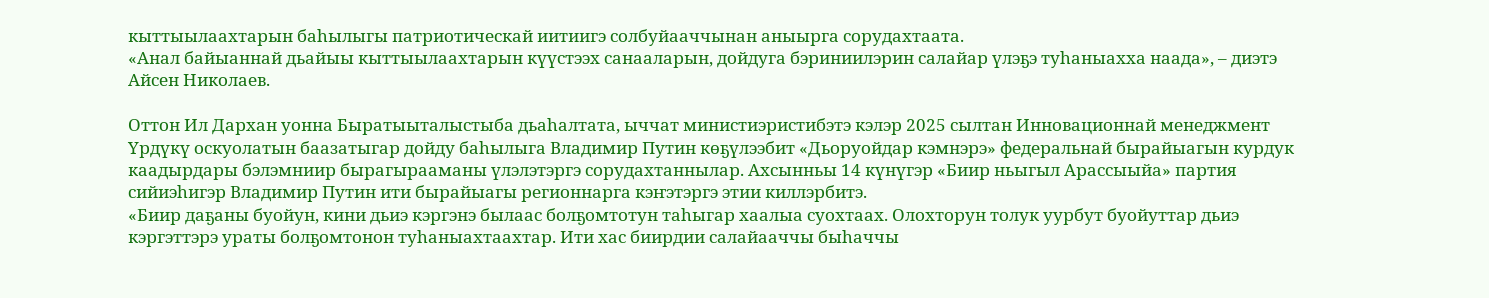кыттыылаахтарын баһылыгы патриотическай иитиигэ солбуйааччынан аныырга сорудахтаата.
«Анал байыаннай дьайыы кыттыылаахтарын күүстээх санааларын, дойдуга бэриниилэрин салайар үлэҕэ туһаныахха наада», – диэтэ  Айсен Николаев.

Оттон Ил Дархан уонна Быратыыталыстыба дьаһалтата, ыччат министиэристибэтэ кэлэр 2025 сылтан Инновационнай менеджмент Үрдүкү оскуолатын баазатыгар дойду баһылыга Владимир Путин көҕүлээбит «Дьоруойдар кэмнэрэ» федеральнай бырайыагын курдук каадырдары бэлэмниир бырагырааманы үлэлэтэргэ сорудахтаннылар. Ахсынньы 14 күнүгэр «Биир ньыгыл Арассыыйа» партия сийиэһигэр Владимир Путин ити бырайыагы регионнарга кэҥэтэргэ этии киллэрбитэ.
«Биир даҕаны буойун, кини дьиэ кэргэнэ былаас болҕомтотун таһыгар хаалыа суохтаах. Олохторун толук уурбут буойуттар дьиэ кэргэттэрэ ураты болҕомтонон туһаныахтаахтар. Ити хас биирдии салайааччы быһаччы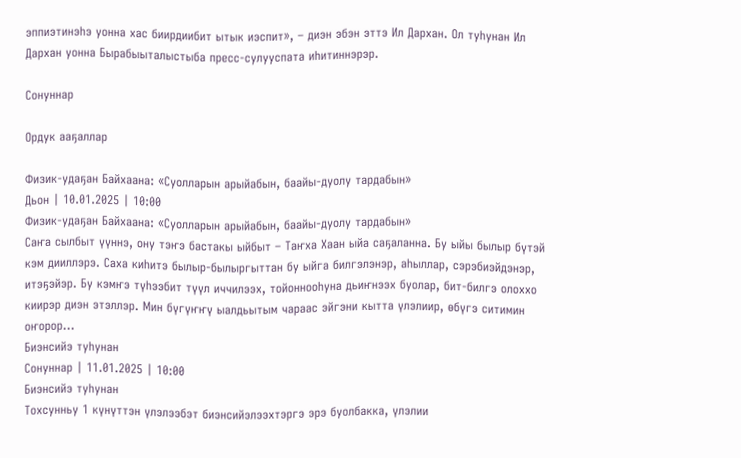эппиэтинэһэ уонна хас биирдиибит ытык иэспит», – диэн эбэн эттэ Ил Дархан. Ол туһунан Ил Дархан уонна Бырабыыталыстыба пресс-сулууспата иһитиннэрэр.

Сонуннар

Ордук ааҕаллар

Физик-удаҕан Байхаана: «Суолларын арыйабын, баайы-дуолу тардабын»
Дьон | 10.01.2025 | 10:00
Физик-удаҕан Байхаана: «Суолларын арыйабын, баайы-дуолу тардабын»
Саҥа сылбыт үүннэ, ону тэҥэ бастакы ыйбыт – Таҥха Хаан ыйа саҕаланна. Бу ыйы былыр бүтэй кэм дииллэрэ. Саха киһитэ былыр-былыргыттан бу ыйга билгэлэнэр, аһыллар, сэрэбиэйдэнэр, итэҕэйэр. Бу кэмҥэ түһээбит түүл иччилээх, тойоннооһуна дьиҥнээх буолар, бит-билгэ олоххо киирэр диэн этэллэр. Мин бүгүҥҥү ыалдьытым чараас эйгэни кытта үлэлиир, өбүгэ ситимин оҥорор...
Биэнсийэ туһунан
Сонуннар | 11.01.2025 | 10:00
Биэнсийэ туһунан
Тохсунньу 1 күнүттэн үлэлээбэт биэнсийэлээхтэргэ эрэ буолбакка, үлэлии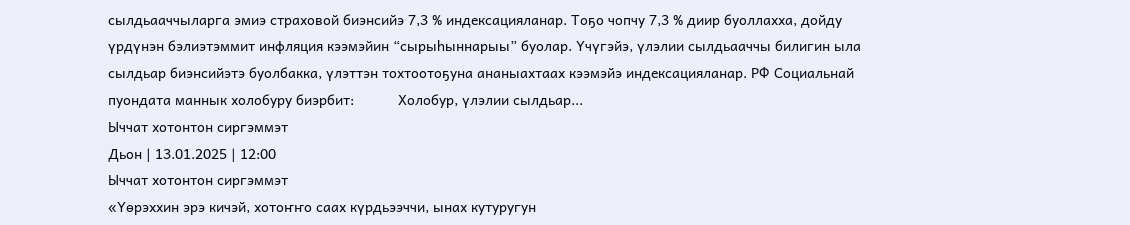сылдьааччыларга эмиэ страховой биэнсийэ 7,3 % индексацияланар. Тоҕо чопчу 7,3 % диир буоллахха, дойду үрдүнэн бэлиэтэммит инфляция кээмэйин “сырыһыннарыы” буолар. Үчүгэйэ, үлэлии сылдьааччы билигин ыла сылдьар биэнсийэтэ буолбакка, үлэттэн тохтоотоҕуна ананыахтаах кээмэйэ индексацияланар. РФ Социальнай пуондата маннык холобуру биэрбит:           Холобур, үлэлии сылдьар...
Ыччат хотонтон сиргэммэт
Дьон | 13.01.2025 | 12:00
Ыччат хотонтон сиргэммэт
«Үөрэххин эрэ кичэй, хотоҥҥо саах күрдьээччи, ынах кутуругун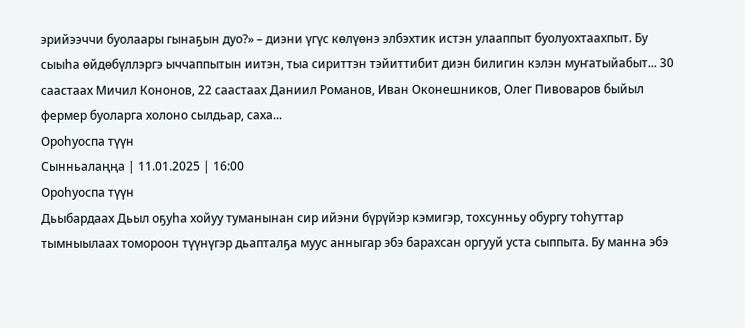эрийээччи буолаары гынаҕын дуо?» – диэни үгүс көлүөнэ элбэхтик истэн улааппыт буолуохтаахпыт. Бу сыыһа өйдөбүллэргэ ыччаппытын иитэн, тыа сириттэн тэйиттибит диэн билигин кэлэн муҥатыйабыт... 30 саастаах Мичил Кононов, 22 саастаах Даниил Романов, Иван Оконешников, Олег Пивоваров быйыл фермер буоларга холоно сылдьар, саха...
Ороһуоспа түүн
Сынньалаңңа | 11.01.2025 | 16:00
Ороһуоспа түүн
Дьыбардаах Дьыл оҕуһа хойуу туманынан сир ийэни бүрүйэр кэмигэр, тохсунньу обургу тоһуттар тымныылаах томороон түүнүгэр дьапталҕа муус анныгар эбэ барахсан оргууй уста сыппыта. Бу манна эбэ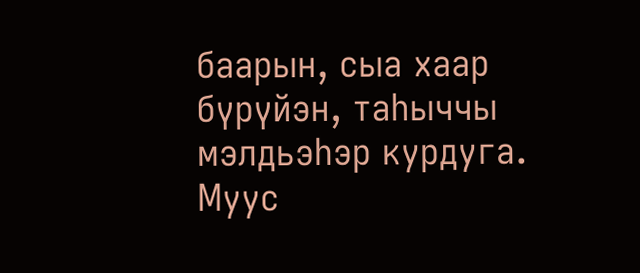баарын, сыа хаар бүрүйэн, таһыччы мэлдьэһэр курдуга. Муус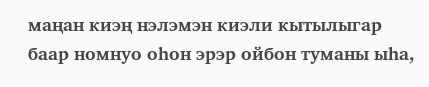маңан киэң нэлэмэн киэли кытылыгар баар номнуо оһон эрэр ойбон туманы ыһа,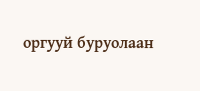оргууй буруолаан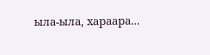ыла-ыла, хараара...